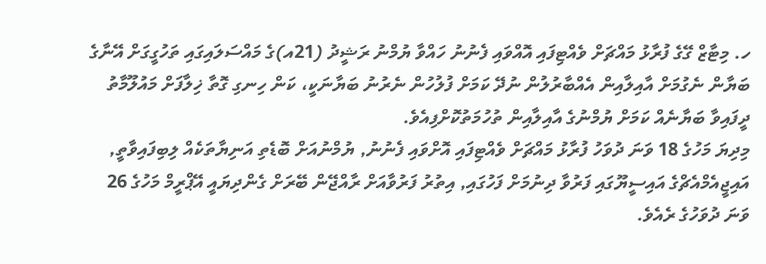ހ. މިޓާޒް ގޭގެ ފުރާޅު މައްޗަށް ވެއްޓިފައި އޮއްވައި ފެނުނު ހައްވާ ޔުމްނު ރަޝީދު (21އ)ގެ މައްސަލައިގައި ތަހުގީގަށް އޭނާގެ ބަޔާން ނެގުމަށް އާއިލާއިން އެއްބާރުލުން ނުދޭ ކަމަށް ފުލުހުން ނެރުނު ބަޔާނަކީ، ކަން ހިނގި ގޮތާ ޚިލާފަށް މައުލޫމާތު ދީފައިވާ ބަޔާނެއް ކަމަށް ޔުމްނުގެ އާއިލާއިން ތުހުމަތުކޮށްފިއެވެ.
މިދިޔަ މަހުގެ 18 ވަނަ ދުވަހު ފުރާޅު މައްޗަށް ވެއްޓިފައި އޮށްވައި ފެނުނު, ޔުމްނުއަށް ބޮޑެތި އަނިޔާތަކެއް ލިބިފައިވާތީ, އައިޖީއެމްއެޗްގެ އައިސީޔޫގައި ފަރުވާ ދިނުމަށް ފަހުގައި, އިތުރު ފަރުވާއަށް ރާއްޖޭން ބޭރަށް ގެންދިޔައީ އޭޕްރީމް މަހުގެ 26 ވަނަ ދުވަހުގެ ރެއެވެ.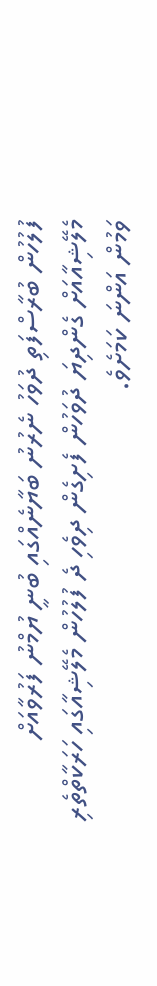ފުލުހުން ބުރާސްފަތި ދުވަހު ނެރުނު ބަޔާނެއްގައި ބުނީ ޔުމްނު ފަރުވާއަށް މެލޭޝިއާއަށް ގެންދިޔަ ދުވަހުން ފެށިގެން ދިވެހި ދެ ފުލުހުން މެލޭޝިއާގައި ހަރަކާތްތެރި ވަމުން އަންނަ ކަމަށެވެ.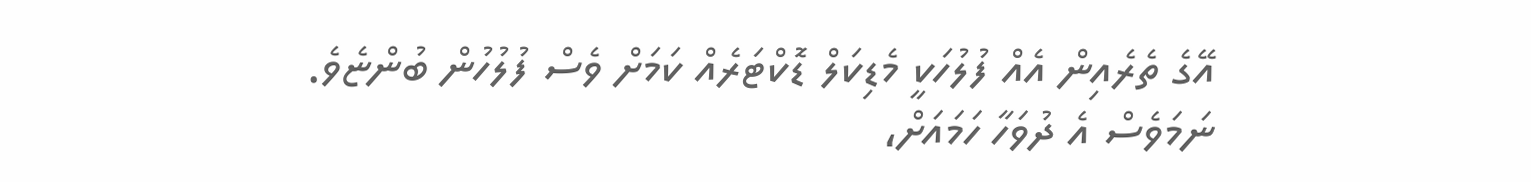އޭގެ ތެރެއިން އެއް ފުލުހަކީ މެޑިކަލް ޑޮކްޓަރެއް ކަމަށް ވެސް ފުލުހުން ބުންޏެވެ.
ނަމަވެސް އެ ދުވަހާ ހަމައަށް،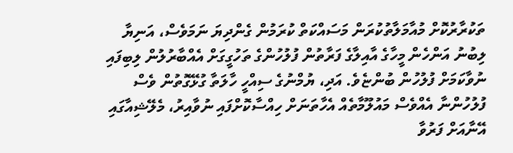ތަކުރާރުކޮށް މުއާމަލާތުކުރަން މަސައްކަތް ކުރަމުން ގެންދިޔަ ނަމަވެސް، އަނިޔާ ލިބުނު އަންހެން މީހާގެ އާއިލާގެ ފަރާތުން ފުލުހުންގެ ތަހުގީގަށް އެއްބާރުލުން ލިބިފައި ނުވާކަމަށް ފުލުހުން ބުންޏެވެ. އަދި، ޔުމްނުގެ ސިއްހީ ހާލަތާ ގުޅޭގޮތުން ވެސް ފުލުހުންނާ އެއްވެސް މައުލޫމާތެއް އެހާތަނަށް ހިއްސާކޮށްފައި ނުވާއިރު، މެލޭޝިއާގައި އޭނާއަށް ފަރުވާ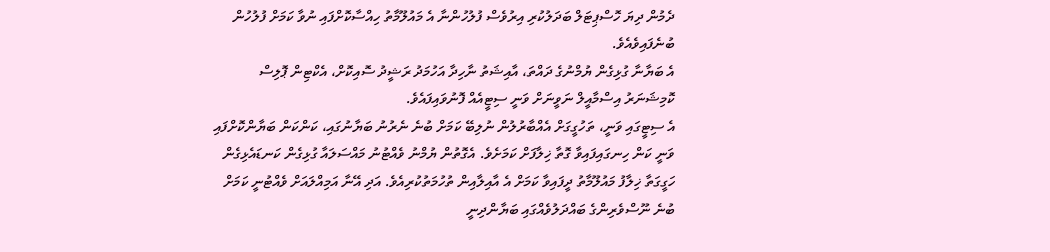ދެމުން ދިޔަ ހޮސްޕިޓަލް ބަދަލުކުރި އިރުވެސް ފުލުހުންނާ އެ މައުލޫމާތު ހިއްސާކޮށްފައި ނުވާ ކަމަށް ފުލުހުން ބުނެފައިވެއެވެ.
އެ ބަޔާނާ ގުޅިގެން ޔުމްނުގެ ދައްތަ، އާއިޝަތު ނާހިދާ އަހުމަދު ރަޝީދު ސޮއިކޮށް، އެކްޓިން ޕޮލިސް ކޮމިޝަނަރު އިސްމާއީލް ނަވީނަށް ވަނީ ސިޓީއެއް ފޮނުވައިފައެވެ.
އެ ސިޓީގައި ވަނީ، ތަހުގީގަށް އެއްބާރުލުން ނުލިބޭ ކަމަށް ބުނެ ނެރުނު ބަޔާނުގައި، ކަންކަން ބަޔާންކޮށްފައި ވަނީ ކަން ހިނގައިފައިވާ ގޮތާ ޚިލާފަށް ކަމަށެވެ. އެގޮތުން ޔުމްނު ވެއްޓުނު މައްސަލައާ ގުޅިގެން ކަނޑައެޅިގެން ހަގީގަތާ ޚިލާފު މައުލޫމާތު ދީފައިވާ ކަމަށް އެ އާއިލާއިން ތުހުމަތުކުރިއެވެ. އަދި އޭނާ އަމިއްލައަށް ވެއްޓުނީ ކަމަށް ބުނެ ނޫސްވެރިންގެ ބައްދަލުވެއްގައި ބަޔާންދިނީ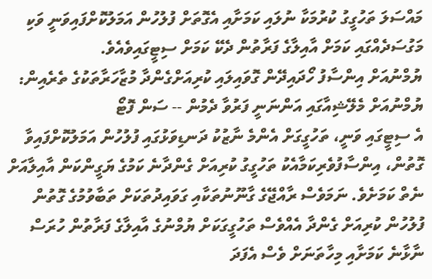މައްސަލަ ތަހުގީގު ކުރުމަކާ ނުލައި ކަމަށާއި އެގޮތަށް ފުލުހުން އަމަލުކޮށްފައިވަނީ ވަކި މަގުސަދެއްގައި ކަމަށް އާއިލާގެ ފަރާތުން ދެކޭ ކަމަށް ސިޓީގައިވެއެވެ.
ޔުމްނުއަށް އިންސާފު ހޯދައިދޭން ގޮވައިލައި ކުރިއަށްގެންދާ މުޒާހަރާތަކުގެ ތެރެއިން: ޔުމްނުއަށް މެލޭޝިއާގައި އަންނަނީ ފަރުވާ ދެމުން -- ސަން ފޮޓޯ
އެ ސިޓީގައި ވަނީ، ތަހުގީގަށް އެންމެ ނާޒުކު ދަނޑިވަޅުގައި ފުލުހުން އަމަލުކޮށްފައިވާ ގޮތުން، އިންސާފުވެރިކަމާއެކު ތަހުގީގު ކުރިއަށް ގެންދާނެ ކަމުގެ ޔަގީންކަން އާއިލާއަށް ނެތް ކަމަށެވެ. ނަމަވެސް ރާއްޖޭގެ ގާނޫނުތަކާއި ގަވައިދުތަކަށް ތަބާވުމުގެ ގޮތުން ފުލުހުން ކުރިއަށް ގެންދާ އެއްވެސް ތަހުގީގަކަށް ޔުމްނުގެ އާއިލާގެ ފަރާތުން ހުރަސް ނާޅާނެ ކަމަށާއި މިހާތަނަށް ވެސް އެފަދަ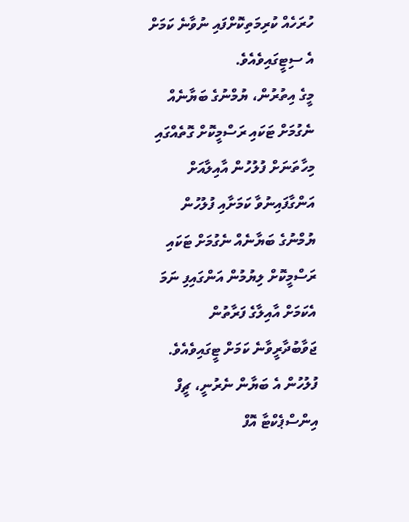ހުރަހެއް ކުރިމަތިކޮށްފައި ނުވާނެ ކަމަށް އެ ސިޓީގައިވެއެވެ.
މީގެ އިތުރުން، ޔުމްނުގެ ބަޔާނެއް ނެގުމަށް ޓަކައި ރަސްމީކޮށް ގޮތެއްގައި މިހާތަނަށް ފުލުހުން އާއިލާއަށް އަންގާފައިނުވާ ކަމަށާއި ފުލުހުން ޔުމްނުގެ ބަޔާނެއް ނެގުމަށް ޓަކައި ރަސްމީކޮށް ލިޔުމުން އަންގައިފި ނަމަ އެކަމަށް އާއިލާގެ ފަރާތުން ޖަވާބުދާރީވާނެ ކަމަށް ޓީގައިވެއެވެ.
ފުލުހުން އެ ބަޔާން ނެރުނީ، ޗީފް އިންސްޕެކްޓާ އޮފް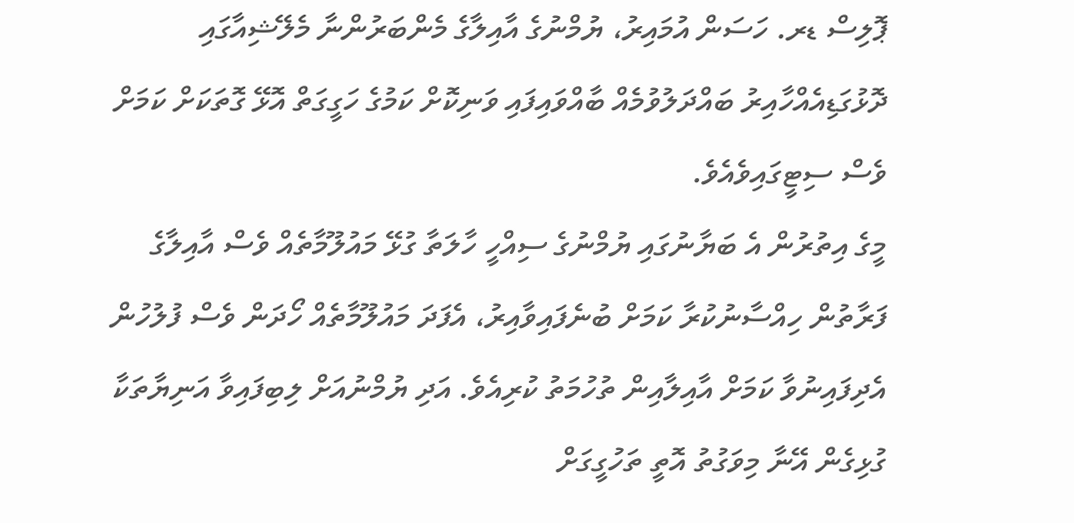ޕޮލިސް ޑރ. ހަސަން އުމައިރު، ޔުމްނުގެ އާއިލާގެ މެންބަރުންނާ މެލޭޝިއާގައި ދޮޅުގަޑިއެއްހާއިރު ބައްދަލުވުމެއް ބާއްވައިފައި ވަނިކޮށް ކަމުގެ ހަގީގަތް އޮޅޭ ގޮތަކަށް ކަމަށް ވެސް ސިޓީގައިވެއެވެ.
މީގެ އިތުރުން އެ ބަޔާނުގައި ޔުމްނުގެ ސިއްހީ ހާލަތާ ގުޅޭ މައުލޫމާތެއް ވެސް އާއިލާގެ ފަރާތުން ހިއްސާނުކުރާ ކަމަށް ބުނެފައިވާއިރު، އެފަދަ މައުލޫމާތެއް ހޯދަން ވެސް ފުލުހުން އެދިފައިނުވާ ކަމަށް އާއިލާއިން ތުހުމަތު ކުރިއެވެ. އަދި ޔުމްނުއަށް ލިބިފައިވާ އަނިޔާތަކާ ގުޅިގެން އޭނާ މިވަގުތު އޮތީ ތަހުގީގަށް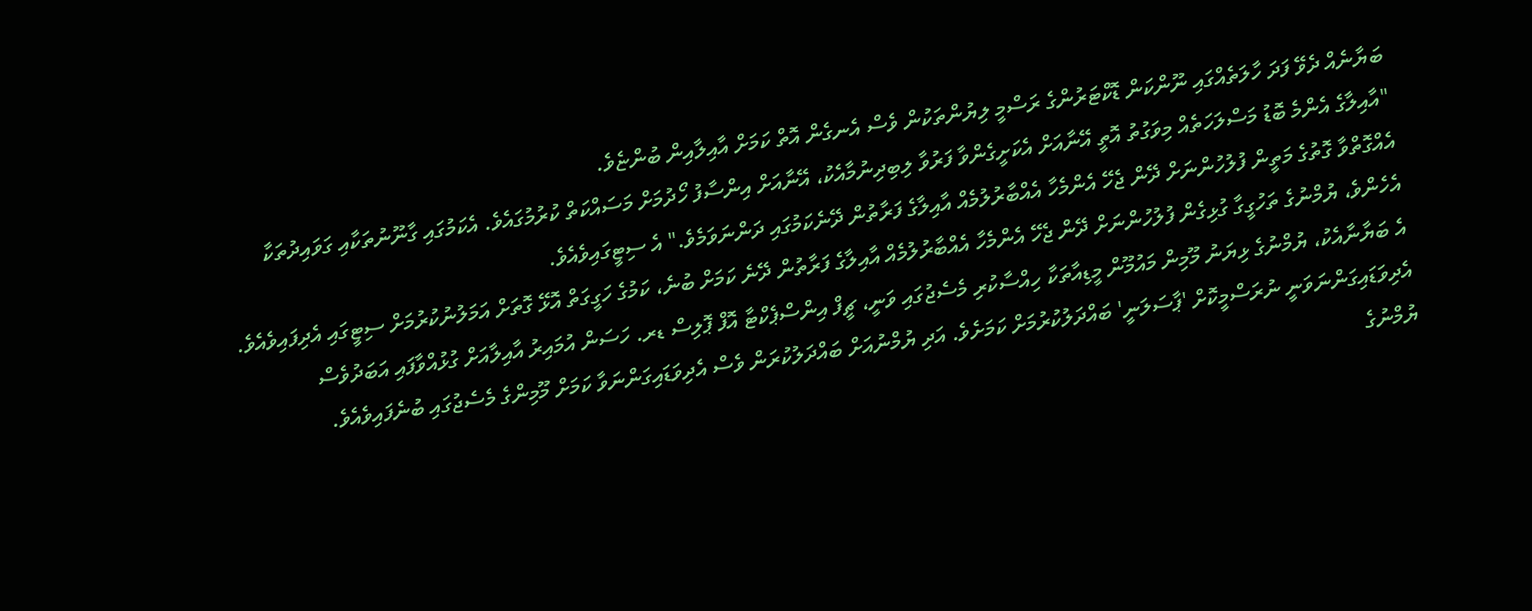ބަޔާނެއް ދެވޭ ފަދަ ހާލަތެއްގައި ނޫންކަން ޑޮކްޓަރުންގެ ރަސްމީ ލިޔުންތަކުން ވެސް އެނގެން އޮތް ކަމަށް އާއިލާއިން ބުންޏެވެ.
"އާއިލާގެ އެންމެ ބޮޑު މަސްލަހަތެއް މިވަގުތު އޮތީ އޭނާއަށް އެކަށީގެންވާ ފަރުވާ ލިބިދިނުމާއެކު، އޭނާއަށް އިންސާފު ހޯދުމަށް މަސައްކަތް ކުރުމުގައެވެ. އެކަމުގައި ގާނޫނުތަކާއި ގަވައިދުތަކާ އެއްގޮތްވާ ގޮތުގެ މަތީން ފުލުހުންނަށް ދޭން ޖެހޭ އެންމެހާ އެއްބާރުލުމެއް އާއިލާގެ ފަރާތުން ދޭނެކަމުގައި ދަންނަވަމެވެ." އެ ސިޓީގައިވެއެވެ.
އެހެންވެ، ޔުމްނުގެ ތަހުގީގާ ގުޅިގެން ފުލުހުންނަށް ދޭން ޖެހޭ އެންމެހާ އެއްބާރުލުމެއް އާއިލާގެ ފަރާތުން ދޭނެ ކަމަށް ބުނެ، ކަމުގެ ހަގީގަތް އޮޅޭ ގޮތަށް އަމަލުނުކުރުމަށް ސިޓީގައި އެދިފައިވެއެވެ.
އެ ބަޔާނާއެކު، ޔުމްނުގެ ޅިޔަނު މޫމިން މައުމޫން މީޑިއާތަކާ ހިއްސާކުރި މެސެޖުގައި ވަނީ، ޗީފް އިންސްޕެކްޓާ އޮފް ޕޮލިސް ޑރ. ހަސަން އުމައިރު އާއިލާއަށް ގުޅުއްވާފައި އަބަދުވެސް އެދިވަޑައިގަންނަވަނީ ނުރަސްމީކޮށް 'ޕާސަލަނީ' ބައްދަލުކުރުމަށް ކަމަށެވެ. އަދި ޔުމްނުއަށް ބައްދަލުކުރަން ވެސް އެދިވަޑައިގަންނަވާ ކަމަށް މޫމިންގެ މެސެޖުގައި ބުނެފައިވެއެވެ.
ޔުމްނުގެ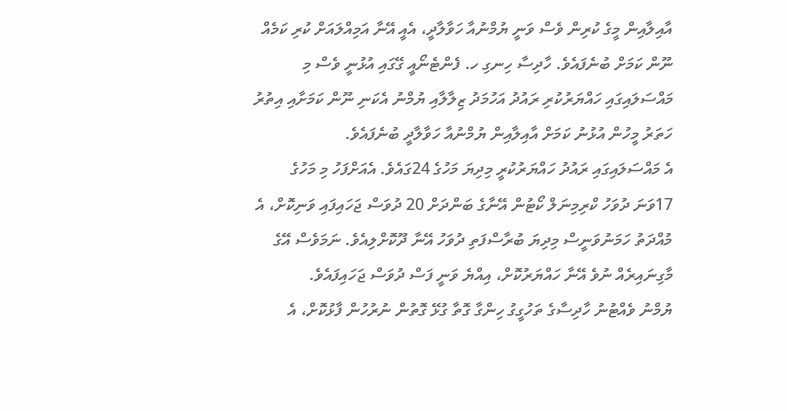އާއިލާއިން މީގެ ކުރިން ވެސް ވަނީ ޔުމްނުއާ ހަވާލާދީ، އެއީ އޭނާ އަމިއްލައަށް ކުރި ކަމެއް ނޫން ކަމަށް ބުނެފައެވެ. ހާދިސާ ހިނގި ހ. ފެންޓެނޯއީ ގޭގައި އުޅުނީ ވެސް މި މައްސަލައިގައި ހައްޔަރުކުރި ރައުދު އަހުމަދު ޒިލާލާއި ޔުމްނު އެކަނި ނޫން ކަމަށާއި އިތުރު ހަތަރު މީހުން އުޅުނު ކަމަށް އާއިލާއިން ޔުމްނުއާ ހަވާލާދީ ބުނެފައެވެ.
އެ މައްސަލައިގައި ރައުދު ހައްޔަރުކުރީ މިދިޔަ މަހުގެ 24ގައެވެ. އެއަށްފަހު މި މަހުގެ 17ވަނަ ދުވަހު ކްރިމިނަލް ކޯޓުން އޭނާގެ ބަންދަށް 20 ދުވަސް ޖަހައިފައި ވަނިކޮށް، އެ މުއްދަތު ހަމަނުވަނީސް މިދިޔަ ބުރާސްފަތި ދުވަހު އޭނާ ދޫކޮށްލިއެވެ. ނަމަވެސް އޭގެ މާގިނައިރެއް ނުވެ އޭނާ ހައްޔަރުކޮށް، އިއްޔެ ވަނީ ފަސް ދުވަސް ޖަހައިފައެވެ.
ޔުމްނު ވެއްޓުނު ހާދިސާގެ ތަހުގީގު ހިންގާ ގޮތާ ގުޅޭ ގޮތުން ނުރުހުން ފާޅުކޮށް، އެ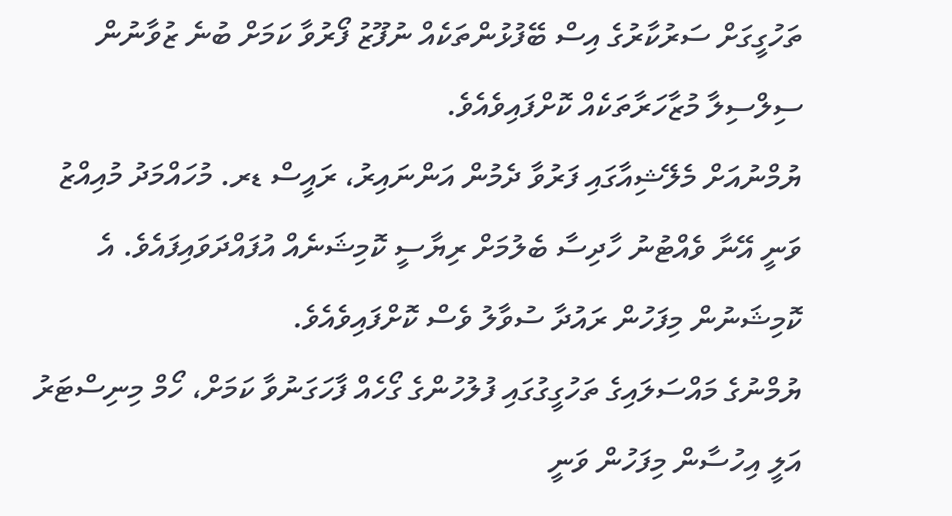ތަހުގީގަށް ސަރުކާރުގެ އިސް ބޭފުޅުންތަކެއް ނުފޫޒު ފޯރުވާ ކަމަށް ބުނެ ޒުވާނުން ސިލްސިލާ މުޒާހަރާތަކެއް ކޮށްފައިވެއެވެ.
ޔުމްނުއަށް މެލޭޝިއާގައި ފަރުވާ ދެމުން އަންނައިރު، ރައީސް ޑރ. މުހައްމަދު މުއިއްޒު ވަނީ އޭނާ ވެއްޓުނު ހާދިސާ ބެލުމަށް ރިޔާސީ ކޮމިޝަނެއް އުފައްދަވައިފައެވެ. އެ ކޮމިޝަނުން މިފަހުން ރައުދާ ސުވާލު ވެސް ކޮށްފައިވެއެވެ.
ޔުމްނުގެ މައްސަލައިގެ ތަހުގީގުގައި ފުލުހުންގެ ގޯހެއް ފާހަގަނުވާ ކަމަށް، ހޯމް މިނިސްޓަރު އަލީ އިހުސާން މިފަހުން ވަނީ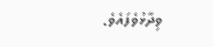ވިދާޅުވެފައެވެ.